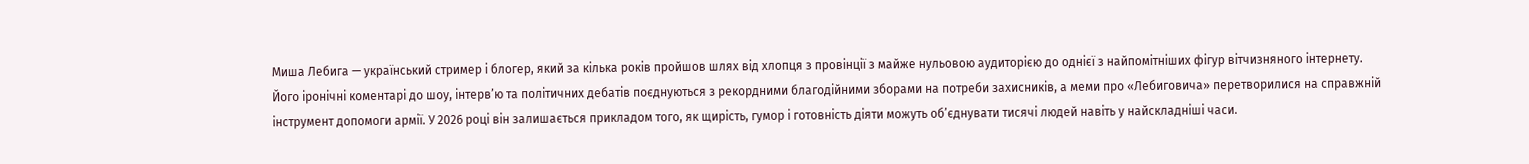Миша Лебига — український стример і блогер, який за кілька років пройшов шлях від хлопця з провінції з майже нульовою аудиторією до однієї з найпомітніших фігур вітчизняного інтернету. Його іронічні коментарі до шоу, інтерв’ю та політичних дебатів поєднуються з рекордними благодійними зборами на потреби захисників, а меми про «Лебиговича» перетворилися на справжній інструмент допомоги армії. У 2026 році він залишається прикладом того, як щирість, гумор і готовність діяти можуть об’єднувати тисячі людей навіть у найскладніші часи.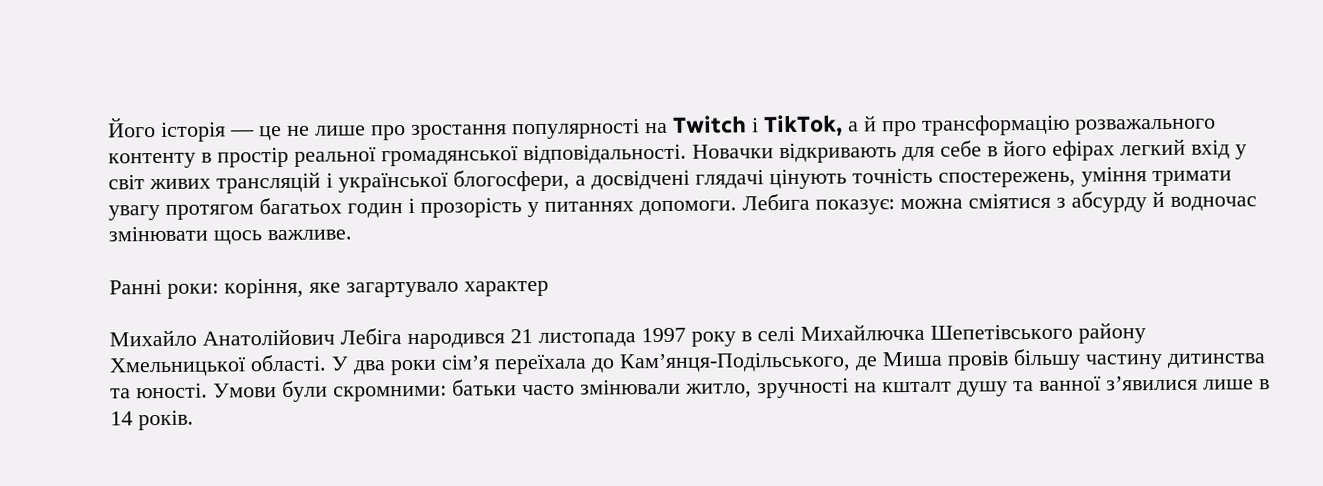Його історія — це не лише про зростання популярності на Twitch і TikTok, а й про трансформацію розважального контенту в простір реальної громадянської відповідальності. Новачки відкривають для себе в його ефірах легкий вхід у світ живих трансляцій і української блогосфери, а досвідчені глядачі цінують точність спостережень, уміння тримати увагу протягом багатьох годин і прозорість у питаннях допомоги. Лебига показує: можна сміятися з абсурду й водночас змінювати щось важливе.

Ранні роки: коріння, яке загартувало характер

Михайло Анатолійович Лебіга народився 21 листопада 1997 року в селі Михайлючка Шепетівського району Хмельницької області. У два роки сім’я переїхала до Кам’янця-Подільського, де Миша провів більшу частину дитинства та юності. Умови були скромними: батьки часто змінювали житло, зручності на кшталт душу та ванної з’явилися лише в 14 років.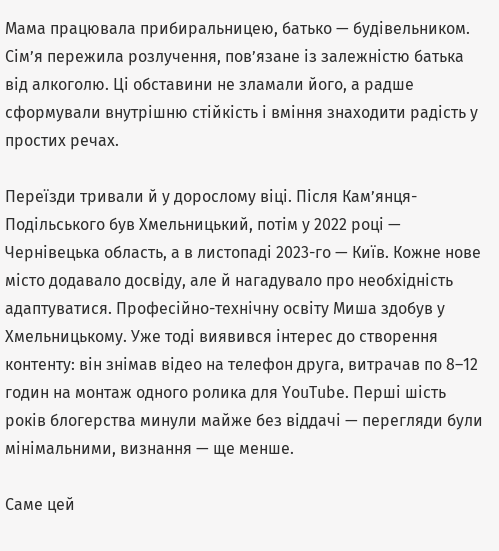Мама працювала прибиральницею, батько — будівельником. Сім’я пережила розлучення, пов’язане із залежністю батька від алкоголю. Ці обставини не зламали його, а радше сформували внутрішню стійкість і вміння знаходити радість у простих речах.

Переїзди тривали й у дорослому віці. Після Кам’янця-Подільського був Хмельницький, потім у 2022 році — Чернівецька область, а в листопаді 2023-го — Київ. Кожне нове місто додавало досвіду, але й нагадувало про необхідність адаптуватися. Професійно-технічну освіту Миша здобув у Хмельницькому. Уже тоді виявився інтерес до створення контенту: він знімав відео на телефон друга, витрачав по 8–12 годин на монтаж одного ролика для YouTube. Перші шість років блогерства минули майже без віддачі — перегляди були мінімальними, визнання — ще менше.

Саме цей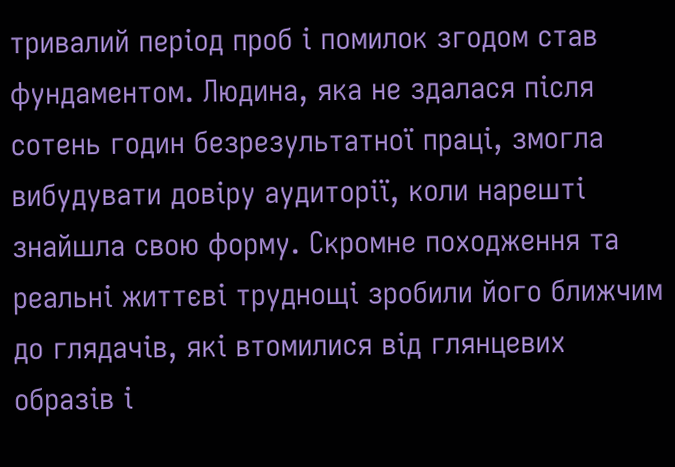тривалий період проб і помилок згодом став фундаментом. Людина, яка не здалася після сотень годин безрезультатної праці, змогла вибудувати довіру аудиторії, коли нарешті знайшла свою форму. Скромне походження та реальні життєві труднощі зробили його ближчим до глядачів, які втомилися від глянцевих образів і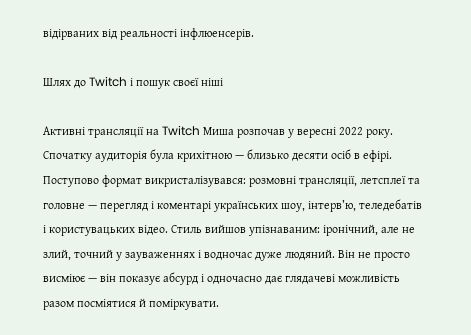відірваних від реальності інфлюенсерів.

Шлях до Twitch і пошук своєї ніші

Активні трансляції на Twitch Миша розпочав у вересні 2022 року. Спочатку аудиторія була крихітною — близько десяти осіб в ефірі. Поступово формат викристалізувався: розмовні трансляції, летсплеї та головне — перегляд і коментарі українських шоу, інтерв’ю, теледебатів і користувацьких відео. Стиль вийшов упізнаваним: іронічний, але не злий, точний у зауваженнях і водночас дуже людяний. Він не просто висміює — він показує абсурд і одночасно дає глядачеві можливість разом посміятися й поміркувати.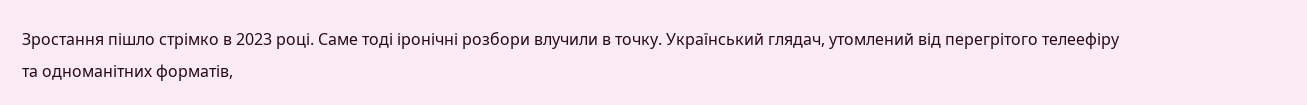Зростання пішло стрімко в 2023 році. Саме тоді іронічні розбори влучили в точку. Український глядач, утомлений від перегрітого телеефіру та одноманітних форматів,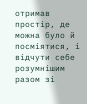отримав простір, де можна було й посміятися, і відчути себе розумнішим разом зі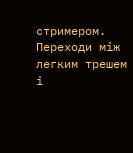стримером. Переходи між легким трешем і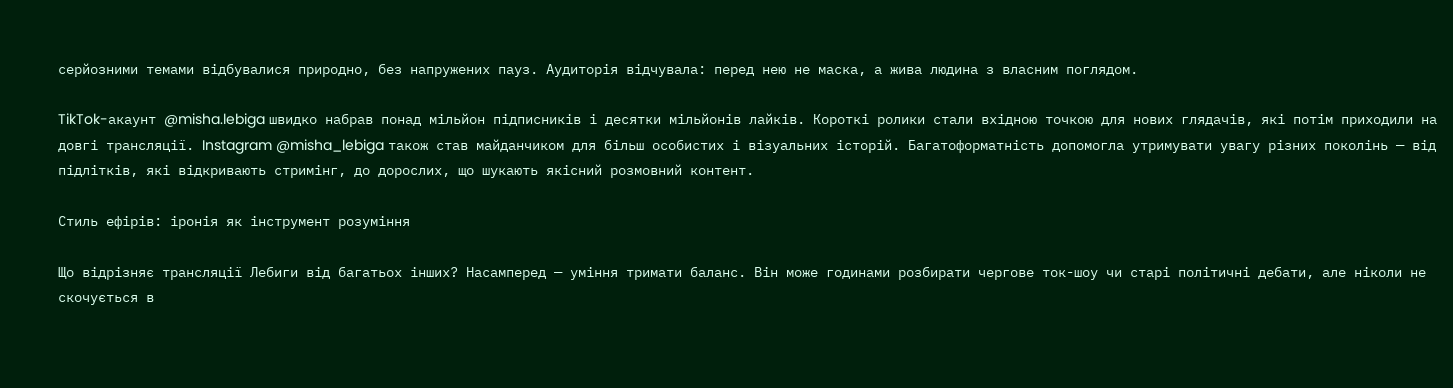серйозними темами відбувалися природно, без напружених пауз. Аудиторія відчувала: перед нею не маска, а жива людина з власним поглядом.

TikTok-акаунт @misha.lebiga швидко набрав понад мільйон підписників і десятки мільйонів лайків. Короткі ролики стали вхідною точкою для нових глядачів, які потім приходили на довгі трансляції. Instagram @misha_lebiga також став майданчиком для більш особистих і візуальних історій. Багатоформатність допомогла утримувати увагу різних поколінь — від підлітків, які відкривають стримінг, до дорослих, що шукають якісний розмовний контент.

Стиль ефірів: іронія як інструмент розуміння

Що відрізняє трансляції Лебиги від багатьох інших? Насамперед — уміння тримати баланс. Він може годинами розбирати чергове ток-шоу чи старі політичні дебати, але ніколи не скочується в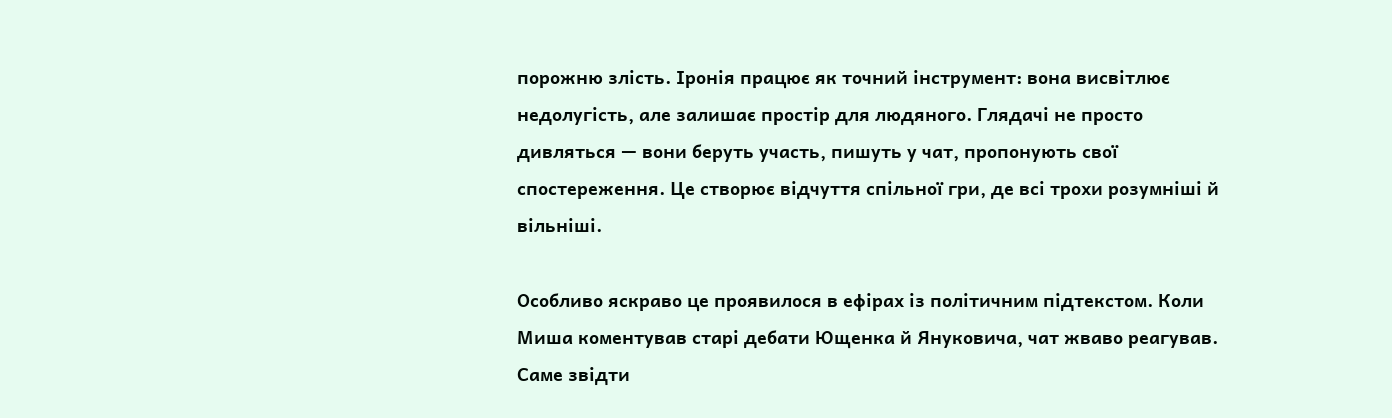порожню злість. Іронія працює як точний інструмент: вона висвітлює недолугість, але залишає простір для людяного. Глядачі не просто дивляться — вони беруть участь, пишуть у чат, пропонують свої спостереження. Це створює відчуття спільної гри, де всі трохи розумніші й вільніші.

Особливо яскраво це проявилося в ефірах із політичним підтекстом. Коли Миша коментував старі дебати Ющенка й Януковича, чат жваво реагував. Саме звідти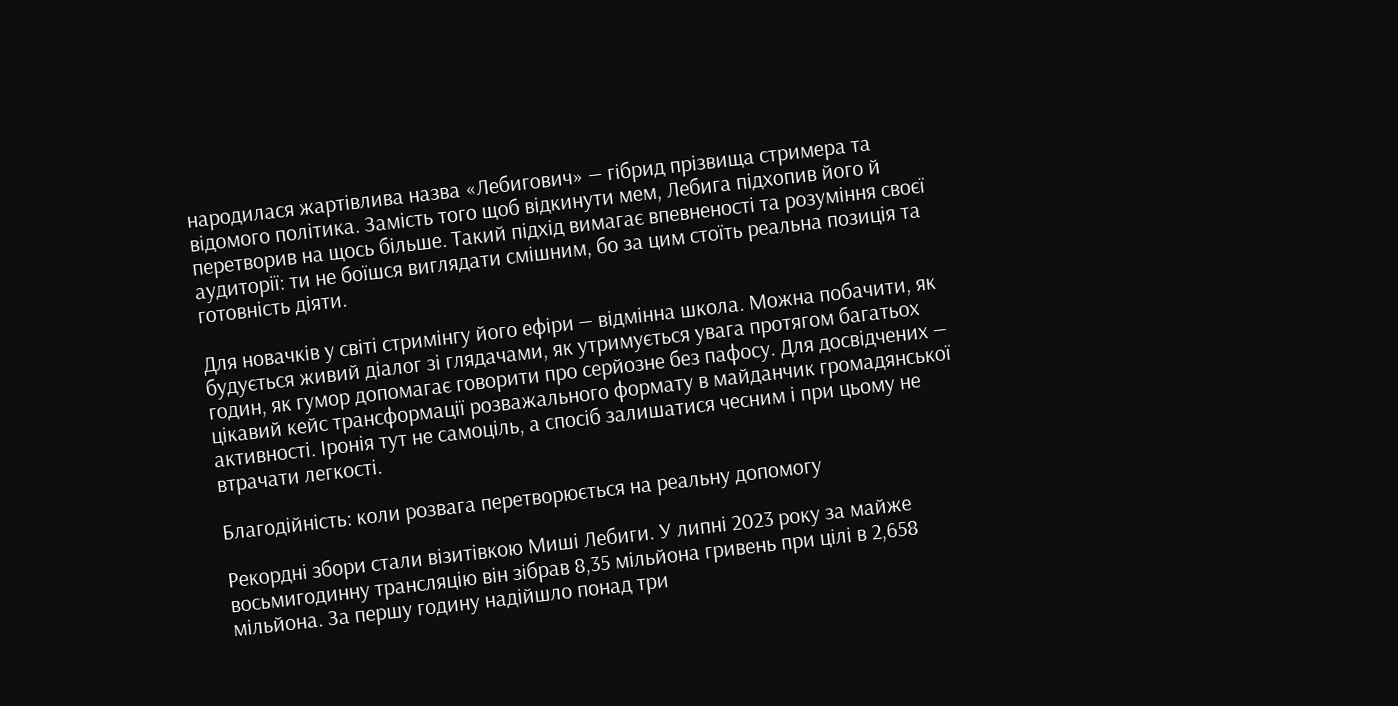народилася жартівлива назва «Лебигович» — гібрид прізвища стримера та відомого політика. Замість того щоб відкинути мем, Лебига підхопив його й перетворив на щось більше. Такий підхід вимагає впевненості та розуміння своєї аудиторії: ти не боїшся виглядати смішним, бо за цим стоїть реальна позиція та готовність діяти.

Для новачків у світі стримінгу його ефіри — відмінна школа. Можна побачити, як будується живий діалог зі глядачами, як утримується увага протягом багатьох годин, як гумор допомагає говорити про серйозне без пафосу. Для досвідчених — цікавий кейс трансформації розважального формату в майданчик громадянської активності. Іронія тут не самоціль, а спосіб залишатися чесним і при цьому не втрачати легкості.

Благодійність: коли розвага перетворюється на реальну допомогу

Рекордні збори стали візитівкою Миші Лебиги. У липні 2023 року за майже восьмигодинну трансляцію він зібрав 8,35 мільйона гривень при цілі в 2,658 мільйона. За першу годину надійшло понад три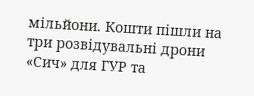мільйони. Кошти пішли на три розвідувальні дрони «Сич» для ГУР та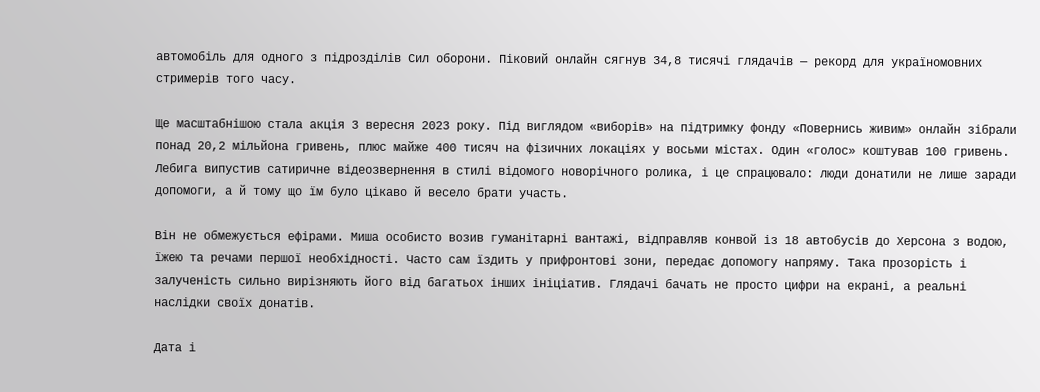автомобіль для одного з підрозділів Сил оборони. Піковий онлайн сягнув 34,8 тисячі глядачів — рекорд для україномовних стримерів того часу.

Ще масштабнішою стала акція 3 вересня 2023 року. Під виглядом «виборів» на підтримку фонду «Повернись живим» онлайн зібрали понад 20,2 мільйона гривень, плюс майже 400 тисяч на фізичних локаціях у восьми містах. Один «голос» коштував 100 гривень. Лебига випустив сатиричне відеозвернення в стилі відомого новорічного ролика, і це спрацювало: люди донатили не лише заради допомоги, а й тому що їм було цікаво й весело брати участь.

Він не обмежується ефірами. Миша особисто возив гуманітарні вантажі, відправляв конвой із 18 автобусів до Херсона з водою, їжею та речами першої необхідності. Часто сам їздить у прифронтові зони, передає допомогу напряму. Така прозорість і залученість сильно вирізняють його від багатьох інших ініціатив. Глядачі бачать не просто цифри на екрані, а реальні наслідки своїх донатів.

Дата і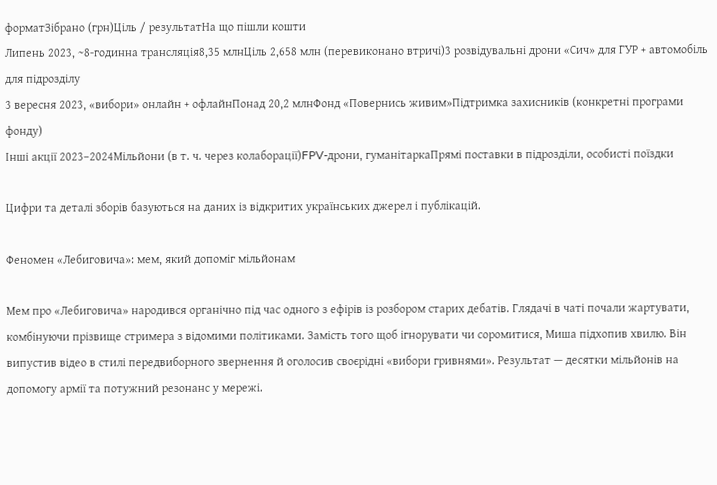форматЗібрано (грн)Ціль / результатНа що пішли кошти
Липень 2023, ~8-годинна трансляція8,35 млнЦіль 2,658 млн (перевиконано втричі)3 розвідувальні дрони «Сич» для ГУР + автомобіль для підрозділу
3 вересня 2023, «вибори» онлайн + офлайнПонад 20,2 млнФонд «Повернись живим»Підтримка захисників (конкретні програми фонду)
Інші акції 2023–2024Мільйони (в т. ч. через колаборації)FPV-дрони, гуманітаркаПрямі поставки в підрозділи, особисті поїздки

Цифри та деталі зборів базуються на даних із відкритих українських джерел і публікацій.

Феномен «Лебиговича»: мем, який допоміг мільйонам

Мем про «Лебиговича» народився органічно під час одного з ефірів із розбором старих дебатів. Глядачі в чаті почали жартувати, комбінуючи прізвище стримера з відомими політиками. Замість того щоб ігнорувати чи соромитися, Миша підхопив хвилю. Він випустив відео в стилі передвиборного звернення й оголосив своєрідні «вибори гривнями». Результат — десятки мільйонів на допомогу армії та потужний резонанс у мережі.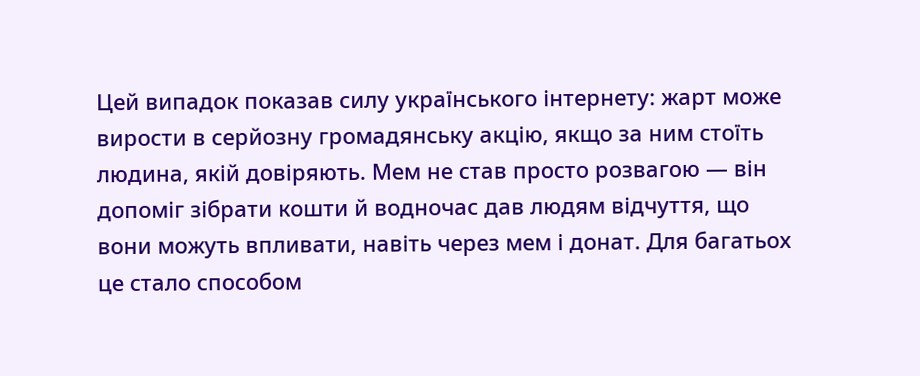Цей випадок показав силу українського інтернету: жарт може вирости в серйозну громадянську акцію, якщо за ним стоїть людина, якій довіряють. Мем не став просто розвагою — він допоміг зібрати кошти й водночас дав людям відчуття, що вони можуть впливати, навіть через мем і донат. Для багатьох це стало способом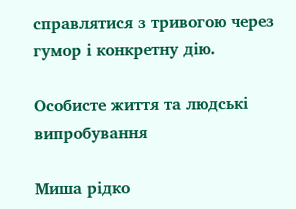справлятися з тривогою через гумор і конкретну дію.

Особисте життя та людські випробування

Миша рідко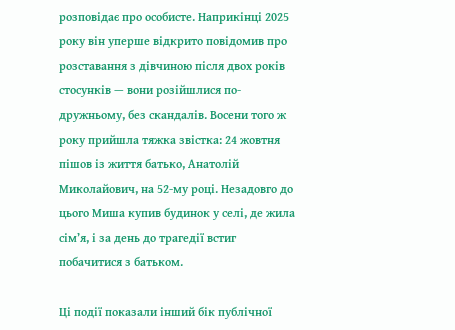розповідає про особисте. Наприкінці 2025 року він уперше відкрито повідомив про розставання з дівчиною після двох років стосунків — вони розійшлися по-дружньому, без скандалів. Восени того ж року прийшла тяжка звістка: 24 жовтня пішов із життя батько, Анатолій Миколайович, на 52-му році. Незадовго до цього Миша купив будинок у селі, де жила сім’я, і за день до трагедії встиг побачитися з батьком.

Ці події показали інший бік публічної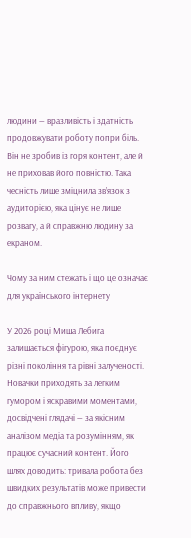людини — вразливість і здатність продовжувати роботу попри біль. Він не зробив із горя контент, але й не приховав його повністю. Така чесність лише зміцнила зв’язок з аудиторією, яка цінує не лише розвагу, а й справжню людину за екраном.

Чому за ним стежать і що це означає для українського інтернету

У 2026 році Миша Лебига залишається фігурою, яка поєднує різні покоління та рівні залученості. Новачки приходять за легким гумором і яскравими моментами, досвідчені глядачі — за якісним аналізом медіа та розумінням, як працює сучасний контент. Його шлях доводить: тривала робота без швидких результатів може привести до справжнього впливу, якщо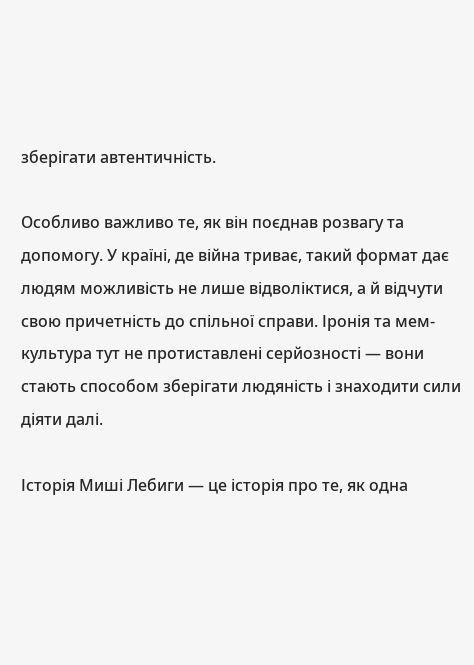зберігати автентичність.

Особливо важливо те, як він поєднав розвагу та допомогу. У країні, де війна триває, такий формат дає людям можливість не лише відволіктися, а й відчути свою причетність до спільної справи. Іронія та мем-культура тут не протиставлені серйозності — вони стають способом зберігати людяність і знаходити сили діяти далі.

Історія Миші Лебиги — це історія про те, як одна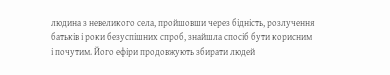людина з невеликого села, пройшовши через бідність, розлучення батьків і роки безуспішних спроб, знайшла спосіб бути корисним і почутим. Його ефіри продовжують збирати людей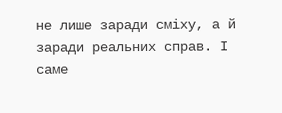не лише заради сміху, а й заради реальних справ. І саме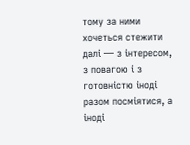тому за ними хочеться стежити далі — з інтересом, з повагою і з готовністю іноді разом посміятися, а іноді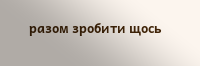разом зробити щось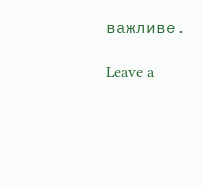важливе.

Leave a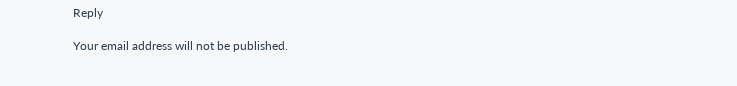Reply

Your email address will not be published.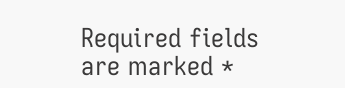Required fields are marked *